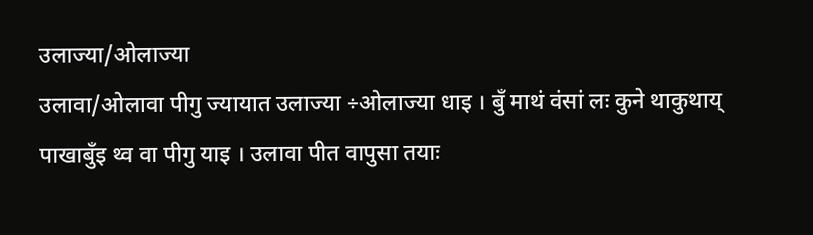उलाज्या/ओलाज्या
उलावा/ओलावा पीगु ज्यायात उलाज्या ÷ओलाज्या धाइ । बुँ माथं वंसां लः कुने थाकुथाय् पाखाबुँइ थ्व वा पीगु याइ । उलावा पीत वापुसा तयाः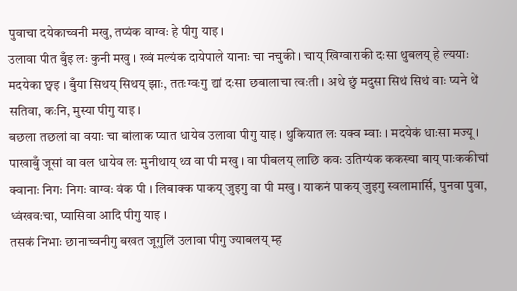पुवाचा दयेकाच्वनी मखु, तप्यंक वाग्वः हे पीगु याइ ।
उलावा पीत बुँइ लः कुनी मखु । ख्वं मल्यंक दायेपाले यानाः चा नचुकी । चाय् खिग्वाराकी दःसा थुबलय् हे ल्ययाः मदयेका छ्वइ । बुँया सिथय् सिथय् झाः, ततःग्वःगु द्यां दःसा छबालाचा त्वःती । अथे छुं मदुसा सिथं सिथं वाः प्यने थें सतिवा, कःनि, मुस्या पीगु याइ ।
बछला तछलां वा वयाः चा बांलाक प्यात धायेव उलावा पीगु याइ । थुकियात लः यक्व म्वाः । मदयेकं धाःसा मज्यू । पाखाबुँ जूसां वा वल धायेव लः मुनीथाय् थ्व वा पी मखु । वा पीबलय् लाछि कवः उतिग्यंक ककस्चा बाय् पाःककीचां क्वानाः निगः निगः वाग्वः वंक पी । लिबाक्क पाकय् जुइगु वा पी मखु । याकनं पाकय् जुइगु स्वलामार्सि, पुनवा पुवा, ध्वंखवःचा, प्यासिवा आदि पीगु याइ ।
तसकं निभाः छानाच्वनीगु बखत जूगुलिं उलावा पीगु ज्याबलय् म्ह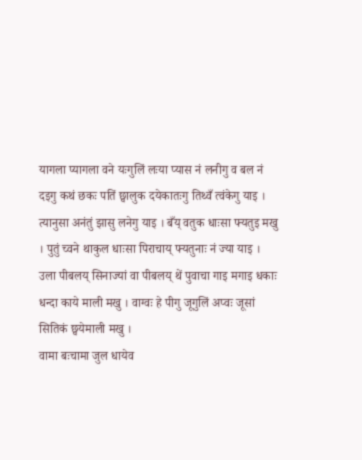यागला प्यागला वने यःगुलिं लःया प्यास नं लनीगु व बल नं दइगु कथं छकः पतिं छ्वालुक दयेकातःगु तिथ्वँ त्वंकेगु याइ । त्यानुसा अनंतुं झासु लनेगु याइ । बँय् वतुक धाःसा फ्यतुइ मखु । पुतुं च्वने थाकुल धाःसा पिराचाय् फ्यतुनाः नं ज्या याइ ।
उला पीबलय् सिनाज्यां वा पीबलय् थें पुवाचा गाइ मगाइ धकाः धन्दा काये माली मखु । वाग्वः हे पीगु जूगुलिं अप्वः जूसां सितिकं छ्वयेमाली मखु ।
वामा बःचामा जुल धायेव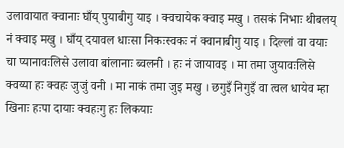उलावायात क्वानाः घाँय् पुयाबीगु याइ । क्वचायेक क्वाइ मखु । तसकं निभाः थीबलय् नं क्वाइ मखु । घाँय् दयावल धाःसा निकःस्वकः नं क्वानाबीगु याइ । दिल्लां वा वयाः चा प्यानावःलिसे उलावा बांलानाः ब्वलनी । हः नं जायावइ । मा तमा जुयावःलिसे क्वय्या हः क्वहः जुजुं वनी । मा नाकं तमा जुइ मखु । छगुइँ निगुइँ वा त्वल धायेव म्हा खिनाः हःपा दायाः क्वहःगु हः लिकयाः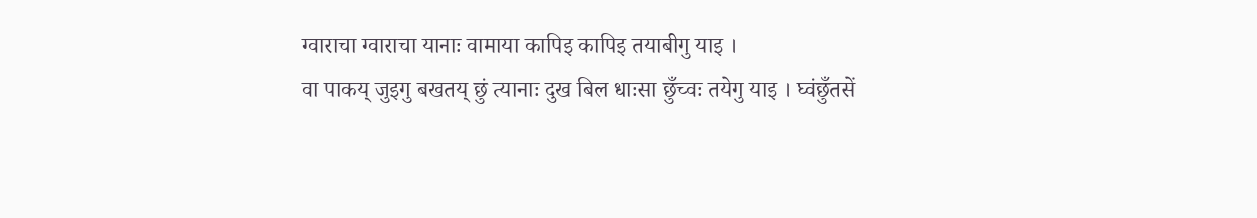ग्वाराचा ग्वाराचा यानाः वामाया कापिइ कापिइ तयाबीगु याइ ।
वा पाकय् जुइगु बखतय् छुं त्यानाः दुख बिल धाःसा छुँच्वः तयेगु याइ । घ्वंछुँतसें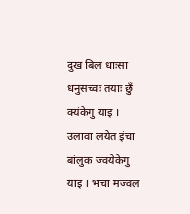दुख बिल धाःसा धनुसच्वः तयाः छुँ क्यंकेगु याइ ।
उलावा लयेत इंचा बांलुक ज्वयेकेगु याइ । भचा मज्वल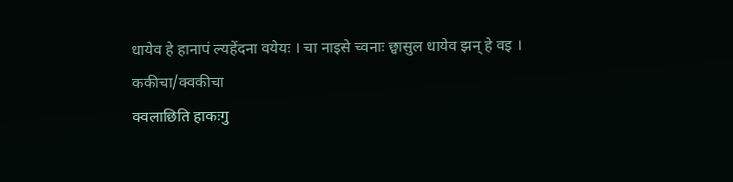धायेव हे हानापं ल्यहेंदना वयेयः । चा नाइसे च्वनाः छ्वासुल धायेव झन् हे वइ ।
ककीचा/क्वकीचा
क्वलाछिति हाकःगु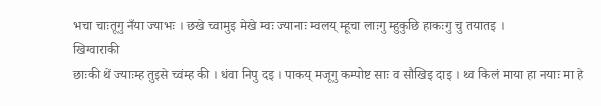भचा चाःतूगु नँया ज्याभः । छखे च्वामुइ मेखे म्वः ज्यानाः म्वलय् म्हूचा लाःगु म्हुकुछि हाकःगु चु तयातइ ।
खिग्वाराकी
छाःकी थें ज्याःम्ह तुइसे च्वंम्ह की । धंवा निपु दइ । पाकय् मजूगु कम्पोष्ट साः व सौखिइ दाइ । थ्व किलं माया हा नयाः मा हे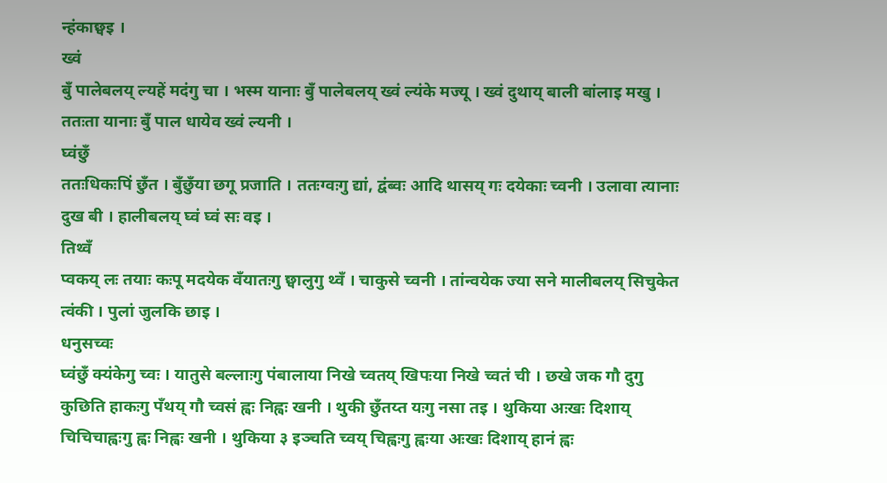न्हंकाछ्वइ ।
ख्वं
बुँ पालेबलय् ल्यहें मदंगु चा । भस्म यानाः बुँ पालेबलय् ख्वं ल्यंके मज्यू । ख्वं दुथाय् बाली बांलाइ मखु । ततःता यानाः बुँ पाल धायेव ख्वं ल्यनी ।
घ्वंछुँ
ततःधिकःपिं छुँत । बुँछुँया छगू प्रजाति । ततःग्वःगु द्यां, द्वंब्वः आदि थासय् गः दयेकाः च्वनी । उलावा त्यानाः दुख बी । हालीबलय् घ्वं घ्वं सः वइ ।
तिथ्वँ
प्वकय् लः तयाः कःपू मदयेक वँयातःगु छ्वालुगु थ्वँ । चाकुसे च्वनी । तांन्वयेक ज्या सने मालीबलय् सिचुकेत त्वंकी । पुलां जुलकि छाइ ।
धनुसच्वः
घ्वंछुँ क्यंकेगु च्वः । यातुसे बल्लाःगु पंबालाया निखे च्वतय् खिपःया निखे च्वतं ची । छखे जक गौ दुगु कुछिति हाकःगु पँथय् गौ च्वसं ह्वः निह्वः खनी । थुकी छुँतय्त यःगु नसा तइ । थुकिया अःखः दिशाय् चिचिचाह्वःगु ह्वः निह्वः खनी । थुकिया ३ इञ्चति च्वय् चिह्वःगु ह्वःया अःखः दिशाय् हानं ह्वः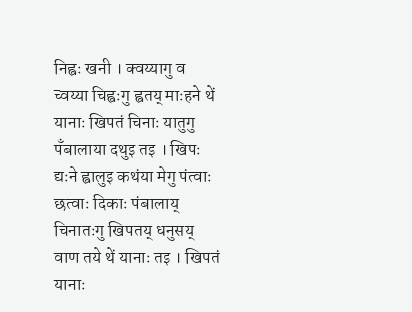निह्वः खनी । क्वय्यागु व च्वय्या चिह्वःगु ह्वतय् माःहने थें यानाः खिपतं चिनाः यातुगु पँबालाया दथुइ तइ । खिपः द्यःने ह्वालुइ कथंया मेगु पंत्वाः छत्वाः दिकाः पंबालाय् चिनातःगु खिपतय् धनुसय् वाण तये थें यानाः तइ । खिपतं यानाः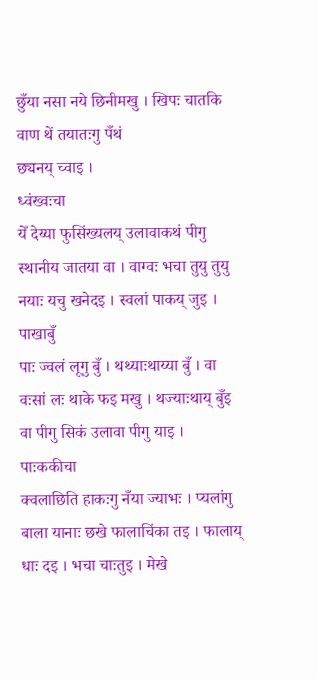छुँया नसा नये छिनीमखु । खिपः चातकि वाण थें तयातःगु पँथं
छ्यनय् च्वाइ ।
ध्वंख्वःचा
येँ देय्या फुसिंख्यलय् उलावाकथं पीगु स्थानीय जातया वा । वाग्वः भचा तुयु तुयु नयाः यचु खनेदइ । स्वलां पाकय् जुइ ।
पाखाबुँ
पाः ज्वलं लूगु बुँ । थथ्याःथाय्या बुँ । वा वःसां लः थाके फइ मखु । थज्याःथाय् बुँइ वा पीगु सिकं उलावा पीगु याइ ।
पाःककीचा
क्वलाछिति हाकःगु नँया ज्याभः । प्यलांगु बाला यानाः छखे फालाचिंका तइ । फालाय् धाः दइ । भचा चाःतुइ । मेखे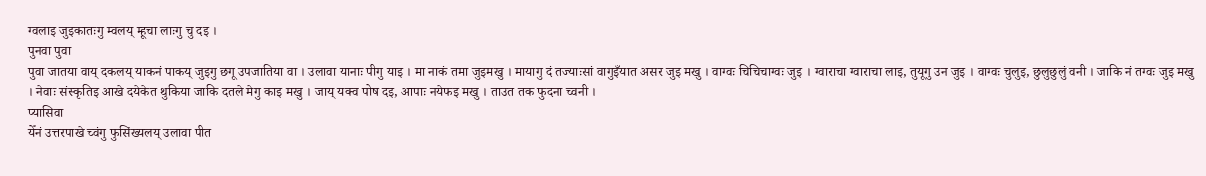ग्वलाइ जुइकातःगु म्वलय् म्हूचा लाःगु चु दइ ।
पुनवा पुवा
पुवा जातया वाय् दकलय् याकनं पाकय् जुइगु छगू उपजातिया वा । उलावा यानाः पीगु याइ । मा नाकं तमा जुइमखु । मायागु दं तज्याःसां वागुइँयात असर जुइ मखु । वाग्वः चिचिचाग्वः जुइ । ग्वाराचा ग्वाराचा लाइ, तुयूगु उन जुइ । वाग्वः चुलुइ, छुलुछुलुं वनी । जाकि नं तग्वः जुइ मखु । नेवाः संस्कृतिइ आखे दयेकेत थुकिया जाकि दतले मेगु काइ मखु । जाय् यक्व पोष दइ, आपाः नयेफइ मखु । ताउत तक फुदना च्वनी ।
प्यासिवा
येँनं उत्तरपाखे च्वंगु फुसिंख्यलय् उलावा पीत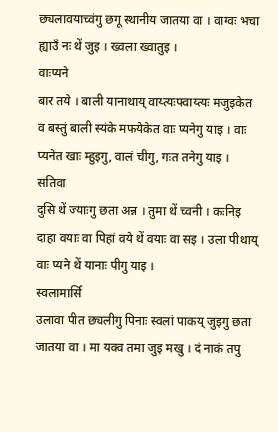छ्यलावयाच्वंगु छगू स्थानीय जातया वा । वाग्वः भचा ह्याउँ नः थें जुइ । ख्वला ख्वातुइ ।
वाःप्यने
बार तये । बाली यानाथाय् वाय्त्यःफ्वाय्त्यः मजुइकेत व बस्तुं बाली स्यंके मफयेकेत वाः प्यनेगु याइ । वाः प्यनेत खाः म्हुइगु, वालं चीगु, गःत तनेगु याइ ।
सतिवा
दुसि थें ज्याःगु छता अन्न । तुमा थें च्वनी । कःनिइ दाहा वयाः वा पिहां वये थें वयाः वा सइ । उला पीथाय् वाः प्यने थें यानाः पीगु याइ ।
स्वलामार्सि
उलावा पीत छ्यलीगु पिनाः स्वलां पाकय् जुइगु छता जातया वा । मा यक्व तमा जुइ मखु । दं नाकं तपु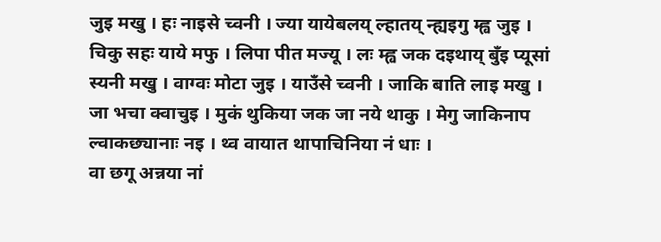जुइ मखु । हः नाइसे च्वनी । ज्या यायेबलय् ल्हातय् न्ह्यइगु म्ह्व जुइ । चिकु सहः याये मफु । लिपा पीत मज्यू । लः म्ह्व जक दइथाय् बुँइ प्यूसां स्यनी मखु । वाग्वः मोटा जुइ । याउँसे च्वनी । जाकि बाति लाइ मखु । जा भचा क्वाचुइ । मुकं थुकिया जक जा नये थाकु । मेगु जाकिनाप ल्वाकछ्यानाः नइ । थ्व वायात थापाचिनिया नं धाः ।
वा छगू अन्नया नां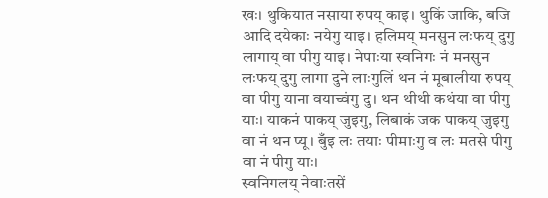खः। थुकियात नसाया रुपय् काइ। थुकिं जाकि, बजि आदि दयेकाः नयेगु याइ। हलिमय् मनसुन लःफय् दुगु लागाय् वा पीगु याइ। नेपाःया स्वनिगः नं मनसुन लःफय् दुगु लागा दुने लाःगुलिं थन नं मूबालीया रुपय् वा पीगु याना वयाच्वंगु दु। थन थीथी कथंया वा पीगु याः। याकनं पाकय् जुइगु, लिबाकं जक पाकय् जुइगु वा नं थन प्यू। बुँइ लः तयाः पीमाःगु व लः मतसे पीगु वा नं पीगु याः।
स्वनिगलय् नेवाःतसें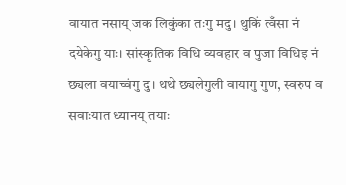वायात नसाय् जक लिकुंका तःगु मदु। थुकिं त्वँसा नं दयेकेगु याः। सांस्कृतिक विधि व्यवहार व पुजा विधिइ नं छ्यला वयाच्वंगु दु। थथे छ्यलेगुली वायागु गुण, स्वरुप व सवाःयात ध्यानय् तयाः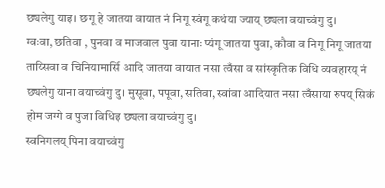छ्यलेगु याइ। छगू हे जातया वायात नं निगू स्वंगू कथंया ज्याय् छ्यला वयाच्वंगु दु।
ग्वःवा, छतिवा , पुनवा व माजवाल पुवा यानाः प्यंगू जातया पुवा, कौवा व निगू निगू जातया ताय्सिवा व चिनियामार्सि आदि जातया वायात नसा त्वँसा व सांस्कृतिक विधि व्यवहारय् नं छ्यलेगु याना वयाच्वंगु दु। मुसूवा, पपूवा, सतिवा, स्वांवा आदियात नसा त्वँसाया रुपय् सिकं होम जग्गे व पुजा विधिइ छ्यला वयाच्वंगु दु।
स्वनिगलय् पिना वयाच्वंगु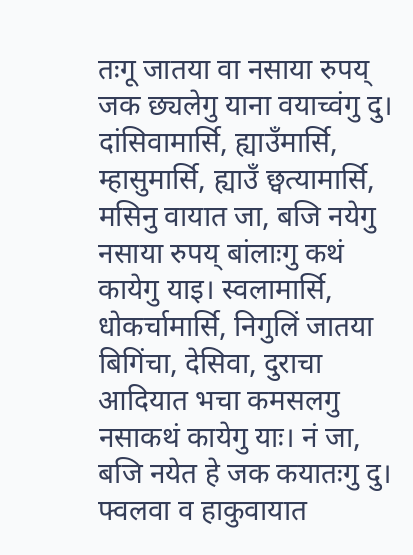तःगू जातया वा नसाया रुपय् जक छ्यलेगु याना वयाच्वंगु दु। दांसिवामार्सि, ह्याउँमार्सि, म्हासुमार्सि, ह्याउँ छ्वत्यामार्सि, मसिनु वायात जा, बजि नयेगु नसाया रुपय् बांलाःगु कथं कायेगु याइ। स्वलामार्सि, धोकर्चामार्सि, निगुलिं जातया बिगिंचा, देसिवा, दुराचा आदियात भचा कमसलगु नसाकथं कायेगु याः। नं जा, बजि नयेत हे जक कयातःगु दु। फ्वलवा व हाकुवायात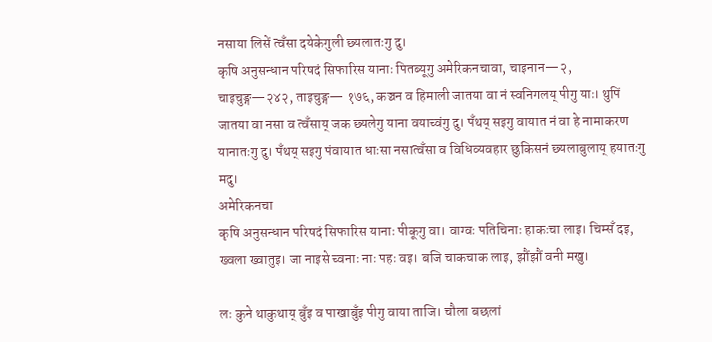नसाया लिसें त्वँसा दयेकेगुली छ्यलातःगु दु।
कृषि अनुसन्धान परिषदं सिफारिस यानाः पितब्यूगु अमेरिकनचावा, चाइनान—२, चाइचुङ्ग—२४२, ताइचुङ्ग— १७६, कञ्चन व हिमाली जातया वा नं स्वनिगलय् पीगु याः। थुपिं जातया वा नसा व त्वँसाय् जक छ्यलेगु याना वयाच्वंगु दु। पँथय् सइगु वायात नं वा हे नामाकरण यानातःगु दु। पँथय् सइगु पंवायात धाःसा नसात्वँसा व विधिव्यवहार छुकिसनं छ्यलाबुलाय् हयातःगु मदु।
अमेरिकनचा
कृषि अनुसन्धान परिषदं सिफारिस यानाः पीकूगु वा। वाग्वः पतिचिनाः हाकःचा लाइ। चिम्सँ दइ, ख्वला ख्वातुइ। जा नाइसे च्वनाः नाः पहः वइ। बजि चाकचाक लाइ, झौंझौं वनी मखु।

लः कुने थाकुथाय् बुँइ व पाखाबुँइ पीगु वाया ताजि। चौला बछलां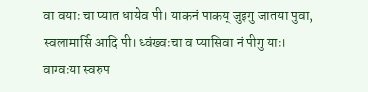वा वयाः चा प्यात धायेव पी। याकनं पाकय् जुइगु जातया पुवा, स्वलामार्सि आदि पी। ध्वंख्वःचा व प्यासिवा नं पीगु याः। वाग्वःया स्वरुप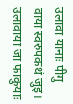उलावा यानाः पीगु वाया स्वरुपकथं जुइ। उलावाया जा फाकुयाः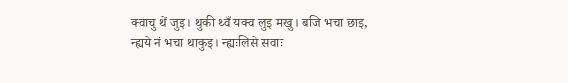क्वाचु थें जुइ। थुकी थ्वँ यक्व लुइ मखु। बजि भचा छाइ, न्ह्यये नं भचा थाकुइ। न्ह्यःलिसे सवाः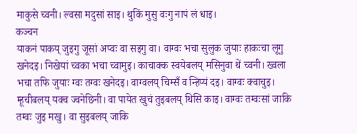माकुसे च्वनी। ल्वसा मदुसां साइ। थुकिं मुसु वःगु नापं लं धाइ।
कञ्चन
याकनं पाकय् जुइगु जूसां अप्वः वा सइगु वा। वाग्वः भचा सुलुक जुयाः हाकःचा लूगु खनेदइ। निखेयां च्वका भचा च्वामुइ। काचाक्क स्वयेबलय् मसिनुवा थें च्वनी। ख्वला भचा तफि जुयाः ग्वः तग्वः खनेदइ। वाग्वलय् चिम्सँ व न्हिप्यं दइ। वाग्वः क्वाचुइ। म्हूचीबलय् यक्व ज्वनेछिनी। वा पायेत खुचं तुइबलय् थिसि काइ। वाग्वः तग्वःसां जाकि तग्वः जुइ मखु। वा सुइबलय् जाकि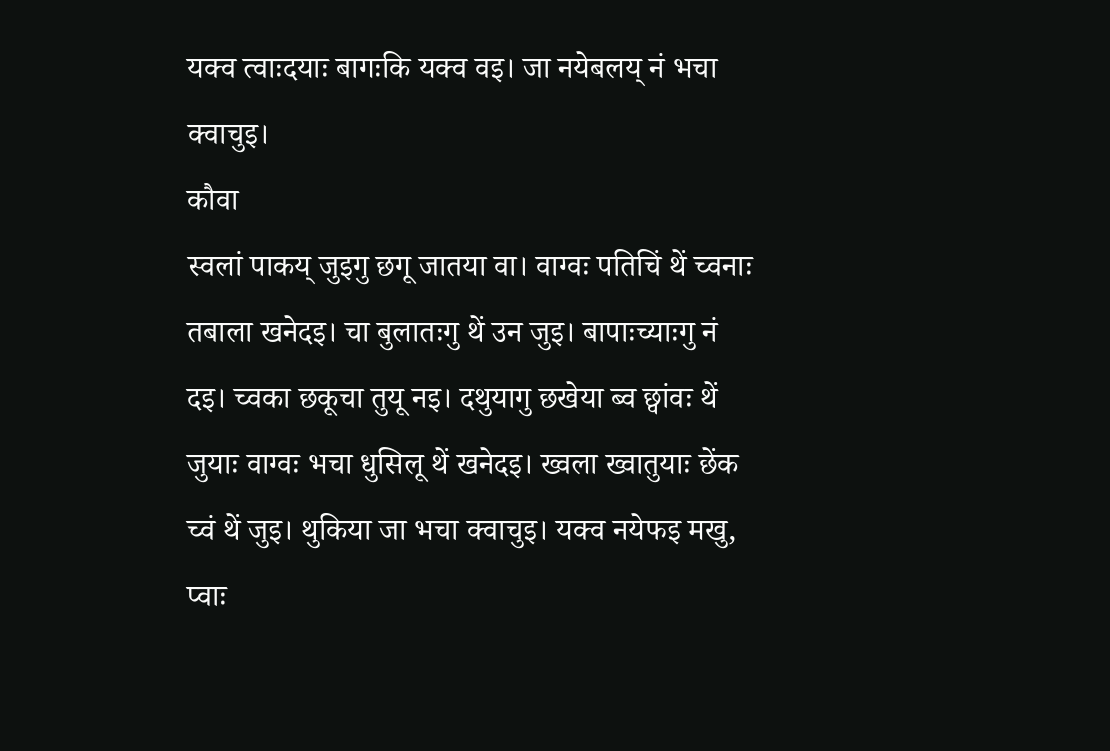यक्व त्वाःदयाः बागःकि यक्व वइ। जा नयेबलय् नं भचा क्वाचुइ।
कौवा
स्वलां पाकय् जुइगु छगू जातया वा। वाग्वः पतिचिं थें च्वनाः तबाला खनेदइ। चा बुलातःगु थें उन जुइ। बापाःच्याःगु नं दइ। च्वका छकूचा तुयू नइ। दथुयागु छखेया ब्व छ्वांवः थें जुयाः वाग्वः भचा धुसिलू थें खनेदइ। ख्वला ख्वातुयाः छेंक च्वं थें जुइ। थुकिया जा भचा क्वाचुइ। यक्व नयेफइ मखु, प्वाः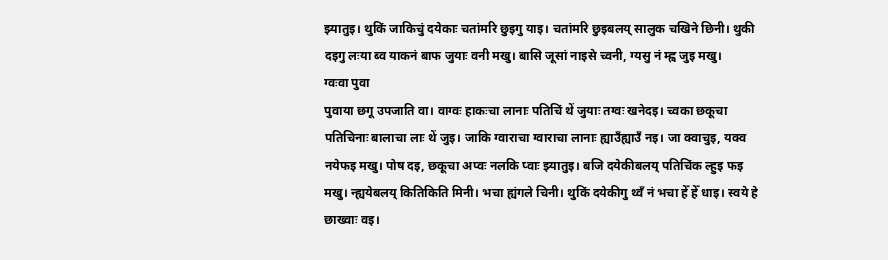झ्यातुइ। थुकिं जाकिचुं दयेकाः चतांमरि छुइगु याइ। चतांमरि छुइबलय् सालुक चखिने छिनी। थुकी दइगु लःया ब्व याकनं बाफ जुयाः वनी मखु। बासि जूसां नाइसे च्वनी, ग्यसु नं म्ह्व जुइ मखु।
ग्वःवा पुवा
पुवाया छगू उपजाति वा। वाग्वः हाकःचा लानाः पतिचिं थें जुयाः तग्वः खनेदइ। च्वका छकूचा पतिचिनाः बालाचा लाः थें जुइ। जाकि ग्वाराचा ग्वाराचा लानाः ह्याउँह्याउँ नइ। जा क्वाचुइ, यक्व नयेफइ मखु। पोष दइ, छकूचा अप्वः नलकि प्वाः झ्यातुइ। बजि दयेकीबलय् पतिचिंक ल्हुइ फइ मखु। न्ह्ययेबलय् कितिकिति मिनी। भचा ह्यंगले चिनी। थुकिं दयेकीगु थ्वँ नं भचा हेँ हेँ धाइ। स्वये हे छाख्वाः वइ।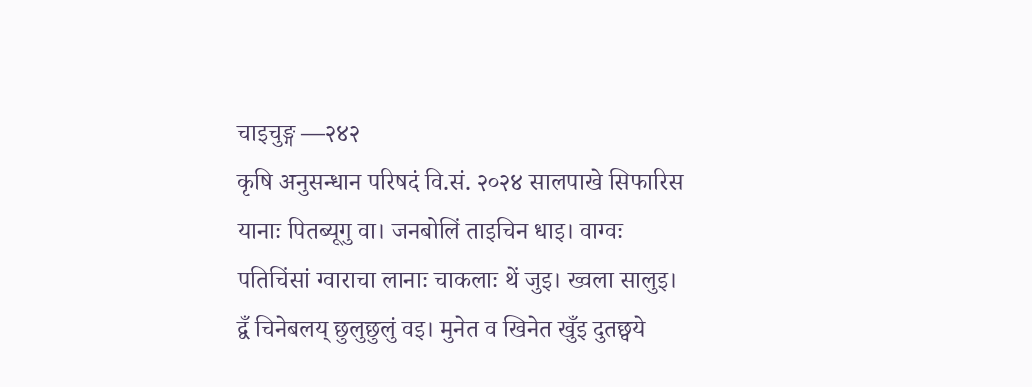चाइचुङ्ग —२४२
कृषि अनुसन्धान परिषदं वि.सं. २०२४ सालपाखे सिफारिस यानाः पितब्यूगु वा। जनबोलिं ताइचिन धाइ। वाग्वः पतिचिंसां ग्वाराचा लानाः चाकलाः थें जुइ। ख्वला सालुइ। द्वँ चिनेबलय् छुलुछुलुं वइ। मुनेत व खिनेत खुँइ दुतछ्वये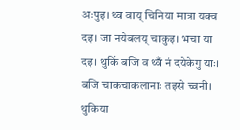अःपुइ। थ्व वाय् चिनिया मात्रा यक्व दइ। जा नयेबलय् चाकुइ। भचा या दइ। थुकिं बजि व थ्वँ नं दयेकेगु याः। बजि चाकचाकलानाः तइसे च्वनी। थुकिया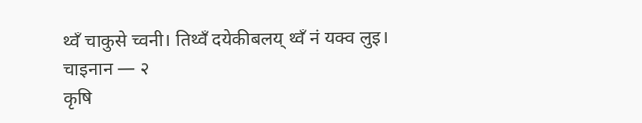थ्वँ चाकुसे च्वनी। तिथ्वँ दयेकीबलय् थ्वँ नं यक्व लुइ।
चाइनान — २
कृषि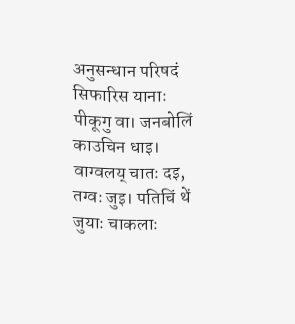अनुसन्धान परिषदं सिफारिस यानाः पीकूगु वा। जनबोलिं काउचिन धाइ। वाग्वलय् चातः दइ, तग्वः जुइ। पतिचिं थें जुयाः चाकलाः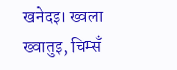खनेदइ। ख्वला ख्वातुइ, चिम्सँ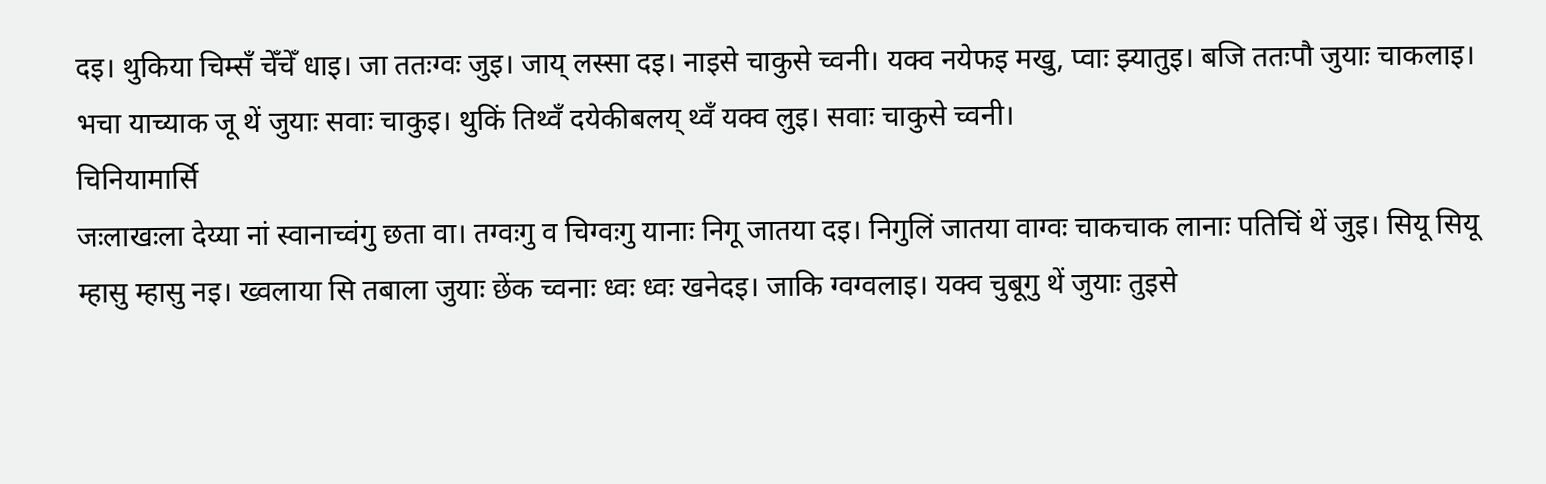दइ। थुकिया चिम्सँ चेँचेँ धाइ। जा ततःग्वः जुइ। जाय् लस्सा दइ। नाइसे चाकुसे च्वनी। यक्व नयेफइ मखु, प्वाः झ्यातुइ। बजि ततःपौ जुयाः चाकलाइ। भचा याच्याक जू थें जुयाः सवाः चाकुइ। थुकिं तिथ्वँ दयेकीबलय् थ्वँ यक्व लुइ। सवाः चाकुसे च्वनी।
चिनियामार्सि
जःलाखःला देय्या नां स्वानाच्वंगु छता वा। तग्वःगु व चिग्वःगु यानाः निगू जातया दइ। निगुलिं जातया वाग्वः चाकचाक लानाः पतिचिं थें जुइ। सियू सियू म्हासु म्हासु नइ। ख्वलाया सि तबाला जुयाः छेंक च्वनाः ध्वः ध्वः खनेदइ। जाकि ग्वग्वलाइ। यक्व चुबूगु थें जुयाः तुइसे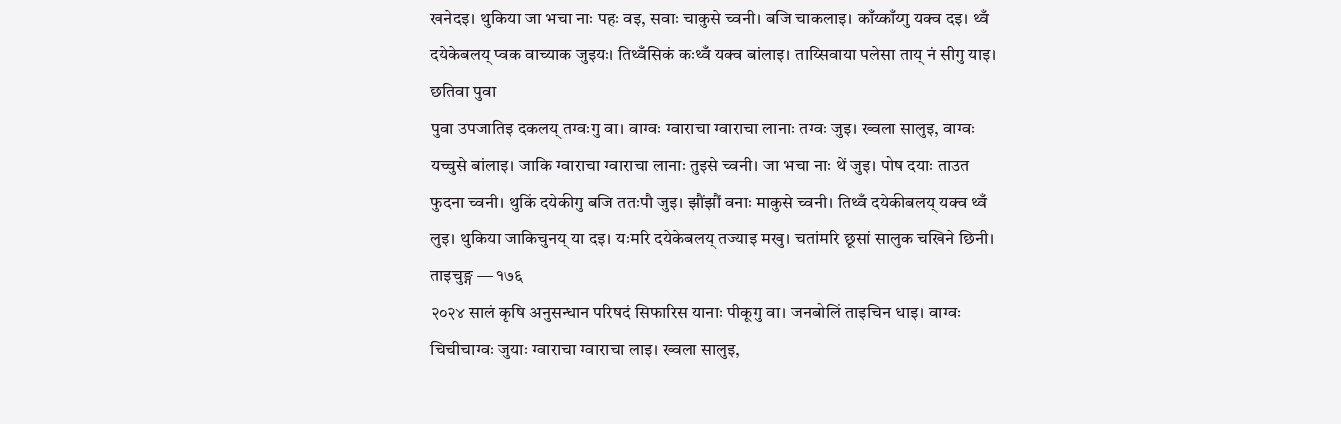खनेदइ। थुकिया जा भचा नाः पहः वइ, सवाः चाकुसे च्वनी। बजि चाकलाइ। काँय्काँय्गु यक्व दइ। थ्वँ दयेकेबलय् प्वक वाच्याक जुइयः। तिथ्वँसिकं कःथ्वँ यक्व बांलाइ। ताय्सिवाया पलेसा ताय् नं सीगु याइ।
छतिवा पुवा
पुवा उपजातिइ दकलय् तग्वःगु वा। वाग्वः ग्वाराचा ग्वाराचा लानाः तग्वः जुइ। ख्वला सालुइ, वाग्वः यच्चुसे बांलाइ। जाकि ग्वाराचा ग्वाराचा लानाः तुइसे च्वनी। जा भचा नाः थें जुइ। पोष दयाः ताउत फुदना च्वनी। थुकिं दयेकीगु बजि ततःपौ जुइ। झौंझौं वनाः माकुसे च्वनी। तिथ्वँ दयेकीबलय् यक्व थ्वँ लुइ। थुकिया जाकिचुनय् या दइ। यःमरि दयेकेबलय् तज्याइ मखु। चतांमरि छूसां सालुक चखिने छिनी।
ताइचुङ्ग — १७६
२०२४ सालं कृषि अनुसन्धान परिषदं सिफारिस यानाः पीकूगु वा। जनबोलिं ताइचिन धाइ। वाग्वः चिचीचाग्वः जुयाः ग्वाराचा ग्वाराचा लाइ। ख्वला सालुइ,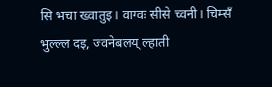सि भचा ख्वातुइ। वाग्वः सीसे च्वनी। चिम्सँ भुल्ल्ल दइ, ज्वनेबलय् ल्हाती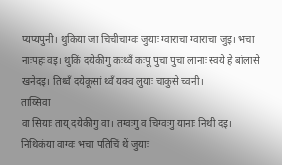प्यप्यपुनी। थुकिया जा चिचीचाग्वः जुयाः ग्वाराचा ग्वाराचा जुइ। भचा नाःपहः वइ। थुकिं दयेकीगु कःथ्वँ कःपू पुचा पुचा लानाः स्वये हे बांलासे खनेदइ। तिथ्वँ दयेकूसां थ्वँ यक्व लुयाः चाकुसे च्वनी।
ताय्सिवा
वा सियाः ताय् दयेकीगु वा। तग्वःगु व चिग्वःगु यानाः निथी दइ। निथिकंया वाग्वः भचा पतिचिं थें जुयाः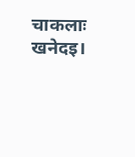चाकलाः खनेदइ।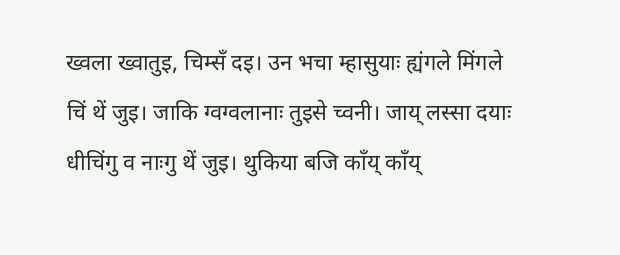ख्वला ख्वातुइ, चिम्सँ दइ। उन भचा म्हासुयाः ह्यंगले मिंगले चिं थें जुइ। जाकि ग्वग्वलानाः तुइसे च्वनी। जाय् लस्सा दयाः धीचिंगु व नाःगु थें जुइ। थुकिया बजि काँय् काँय्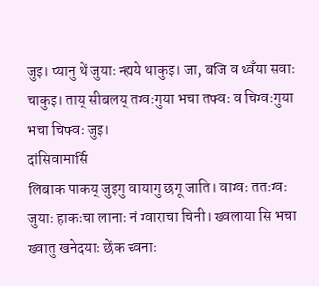जुइ। प्यानु थें जुयाः न्ह्यये थाकुइ। जा, बजि व थ्वँया सवाः चाकुइ। ताय् सीबलय् तग्वःगुया भचा तफ्वः व चिग्वःगुया भचा चिफ्वः जुइ।
दांसिवामार्सि
लिबाक पाकय् जुइगु वायागु छगू जाति। वाग्वः ततःग्वः जुयाः हाकःचा लानाः नं ग्वाराचा चिनी। ख्वलाया सि भचा ख्वातु खनेदयाः छेंक च्वनाः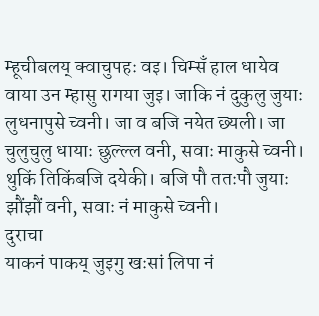म्हूचीबलय् क्वाचुपहः वइ। चिम्सँ हाल धायेव वाया उन म्हासु रागया जुइ। जाकि नं दुकुलु जुयाः लुधनापुसे च्वनी। जा व बजि नयेत छ्यली। जा चुलुचुलु धायाः छुल्ल्ल वनी, सवाः माकुसे च्वनी। थुकिं तिकिंबजि दयेकी। बजि पौ ततःपौ जुयाः झौंझौं वनी, सवाः नं माकुसे च्वनी।
दुराचा
याकनं पाकय् जुइगु खःसां लिपा नं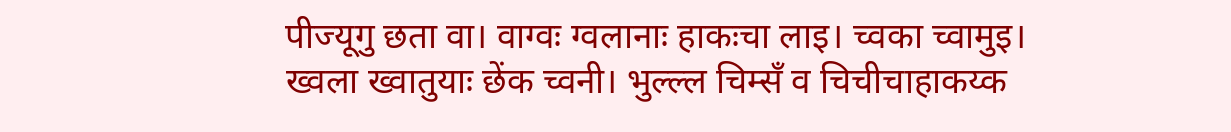पीज्यूगु छता वा। वाग्वः ग्वलानाः हाकःचा लाइ। च्वका च्वामुइ। ख्वला ख्वातुयाः छेंक च्वनी। भुल्ल्ल चिम्सँ व चिचीचाहाकय्क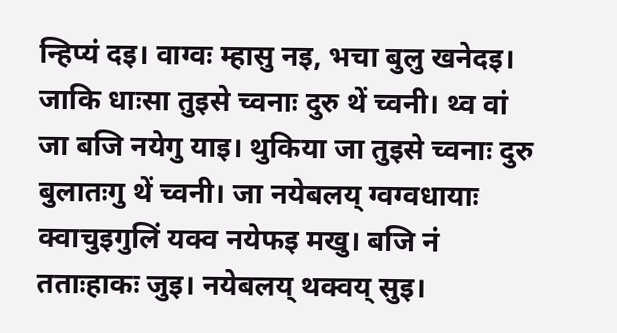न्हिप्यं दइ। वाग्वः म्हासु नइ, भचा बुलु खनेदइ। जाकि धाःसा तुइसे च्वनाः दुरु थें च्वनी। थ्व वां जा बजि नयेगु याइ। थुकिया जा तुइसे च्वनाः दुरु बुलातःगु थें च्वनी। जा नयेबलय् ग्वग्वधायाः क्वाचुइगुलिं यक्व नयेफइ मखु। बजि नं तताःहाकः जुइ। नयेबलय् थक्वय् सुइ।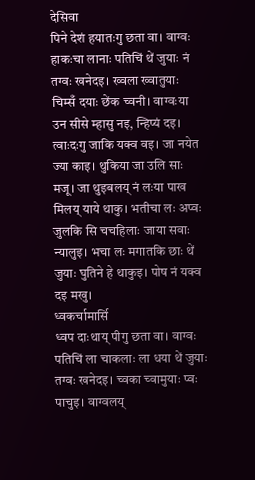देसिवा
पिने देशं हयातःगु छता वा। वाग्वः हाकःचा लानाः पतिचिं थें जुयाः नं तग्वः खनेदइ। ख्वला ख्वातुयाः चिम्सँ दयाः छेंक च्वनी। वाग्वःया उन सीसे म्हासु नइ, न्हिप्यं दइ। त्वाःदःगु जाकि यक्व वइ। जा नयेत ज्या काइ। थुकिया जा उलि साः मजू। जा थुइबलय् नं लःया पाख मिलय् याये थाकु। भतीचा लः अप्वः जुलकि सि चचहिलाः जाया सवाः न्यालुइ। भचा लः मगातकि छाः थें जुयाः घुतिने हे थाकुइ। पोष नं यक्व दइ मखु।
ध्वकर्चामार्सि
ध्वप दाःथाय् पीगु छता वा। वाग्वः पतिचिं ला चाकलाः ला धया थें जुयाः तग्वः खनेदइ। च्वका च्वामुयाः प्वः पाचुइ। वाग्वलय्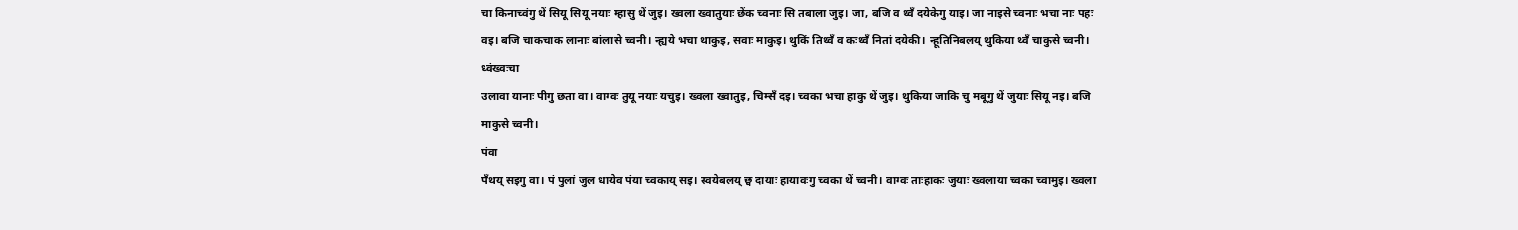चा किनाच्वंगु थें सियू सियू नयाः म्हासु थें जुइ। ख्वला ख्वातुयाः छेंक च्वनाः सि तबाला जुइ। जा, बजि व थ्वँ दयेकेगु याइ। जा नाइसे च्वनाः भचा नाः पहः वइ। बजि चाकचाक लानाः बांलासे च्वनी। न्ह्यये भचा थाकुइ, सवाः माकुइ। थुकिं तिथ्वँ व कःथ्वँ नितां दयेकी। न्हूतिनिबलय् थुकिया थ्वँ चाकुसे च्वनी।
ध्वंख्वःचा
उलावा यानाः पीगु छता वा। वाग्वः तुयू नयाः यचुइ। ख्वला ख्वातुइ, चिम्सँ दइ। च्वका भचा हाकु थें जुइ। थुकिया जाकि चु मबूगु थें जुयाः सियू नइ। बजि माकुसे च्वनी।
पंवा
पँथय् सइगु वा। पं पुलां जुल धायेव पंया च्वकाय् सइ। स्वयेबलय् छ्व दायाः हायावःगु च्वका थें च्वनी। वाग्वः ताःहाकः जुयाः ख्वलाया च्वका च्वामुइ। ख्वला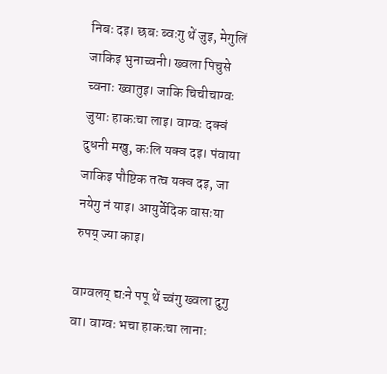निबः दइ। छबः ब्वःगु थें जुइ, मेगुलिं जाकिइ भुनाच्वनी। ख्वला पिचुसे च्वनाः ख्वातुइ। जाकि चिचीचाग्वः जुयाः हाकःचा लाइ। वाग्वः दक्वं दुधनी मखु, कःलि यक्व दइ। पंवाया जाकिइ पौष्टिक तत्व यक्व दइ, जा नयेगु नं याइ। आयुर्वेदिक वासःया रुपय् ज्या काइ।

वाग्वलय् द्यःने पपू थें च्वंगु ख्वला दुगु वा। वाग्वः भचा हाकःचा लानाः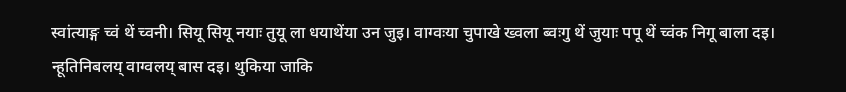स्वांत्याङ्ग च्वं थें च्वनी। सियू सियू नयाः तुयू ला धयाथेंया उन जुइ। वाग्वःया चुपाखे ख्वला ब्वःगु थें जुयाः पपू थें च्वंक निगू बाला दइ। न्हूतिनिबलय् वाग्वलय् बास दइ। थुकिया जाकि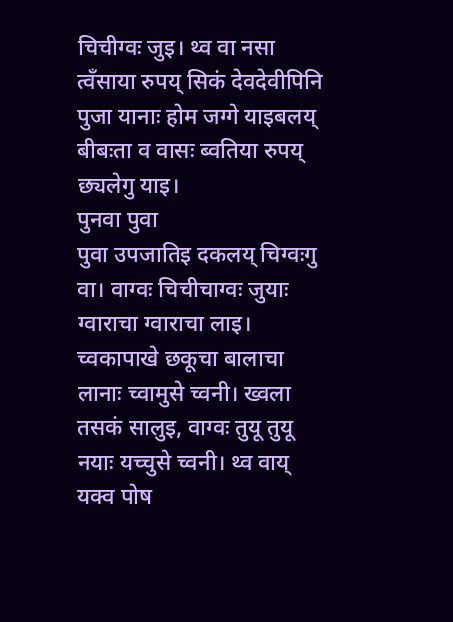चिचीग्वः जुइ। थ्व वा नसा त्वँसाया रुपय् सिकं देवदेवीपिनि पुजा यानाः होम जग्गे याइबलय् बीबःता व वासः ब्वतिया रुपय् छ्यलेगु याइ।
पुनवा पुवा
पुवा उपजातिइ दकलय् चिग्वःगु वा। वाग्वः चिचीचाग्वः जुयाः ग्वाराचा ग्वाराचा लाइ। च्वकापाखे छकूचा बालाचा लानाः च्वामुसे च्वनी। ख्वला तसकं सालुइ, वाग्वः तुयू तुयू नयाः यच्चुसे च्वनी। थ्व वाय् यक्व पोष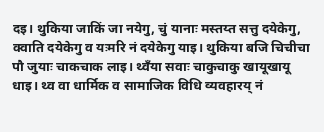दइ। थुकिया जाकिं जा नयेगु, चुं यानाः मस्तय्त सत्तु दयेकेगु, क्वाति दयेकेगु व यःमरि नं दयेकेगु याइ। थुकिया बजि चिचीचा पौ जुयाः चाकचाक लाइ। थ्वँया सवाः चाकुचाकु खायूखायू धाइ। थ्व वा धार्मिक व सामाजिक विधि व्यवहारय् नं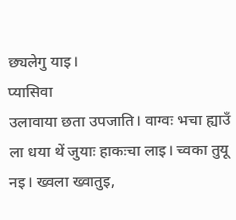छ्यलेगु याइ।
प्यासिवा
उलावाया छता उपजाति। वाग्वः भचा ह्याउँ ला धया थें जुयाः हाकःचा लाइ। च्वका तुयू नइ। ख्वला ख्वातुइ,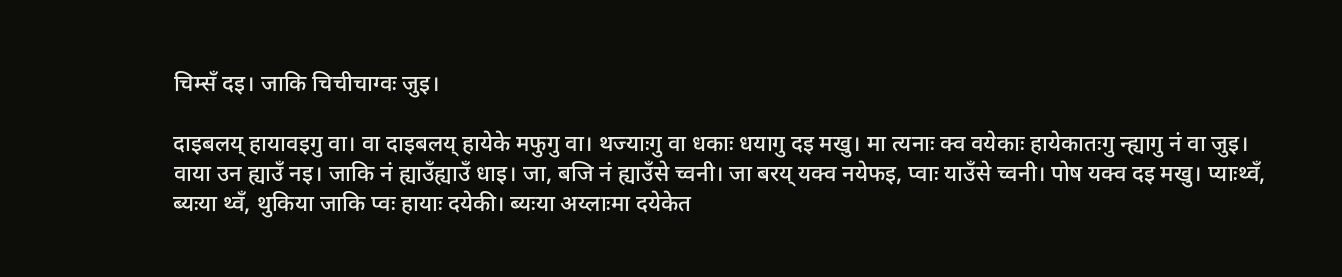चिम्सँ दइ। जाकि चिचीचाग्वः जुइ।

दाइबलय् हायावइगु वा। वा दाइबलय् हायेके मफुगु वा। थज्याःगु वा धकाः धयागु दइ मखु। मा त्यनाः क्व वयेकाः हायेकातःगु न्ह्यागु नं वा जुइ। वाया उन ह्याउँ नइ। जाकि नं ह्याउँह्याउँ धाइ। जा, बजि नं ह्याउँसे च्वनी। जा बरय् यक्व नयेफइ, प्वाः याउँसे च्वनी। पोष यक्व दइ मखु। प्याःथ्वँ, ब्यःया थ्वँ, थुकिया जाकि प्वः हायाः दयेकी। ब्यःया अय्लाःमा दयेकेत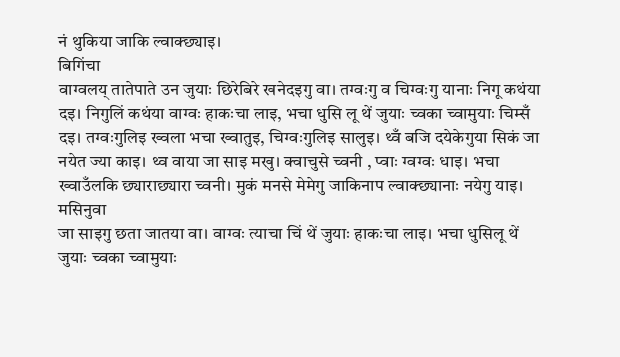नं थुकिया जाकि ल्वाक्छ्याइ।
बिगिंचा
वाग्वलय् तातेपाते उन जुयाः छिरेबिरे खनेदइगु वा। तग्वःगु व चिग्वःगु यानाः निगू कथंया दइ। निगुलिं कथंया वाग्वः हाकःचा लाइ, भचा धुसि लू थें जुयाः च्वका च्वामुयाः चिम्सँ दइ। तग्वःगुलिइ ख्वला भचा ख्वातुइ, चिग्वःगुलिइ सालुइ। थ्वँ बजि दयेकेगुया सिकं जा नयेत ज्या काइ। थ्व वाया जा साइ मखु। क्वाचुसे च्वनी , प्वाः ग्वग्वः धाइ। भचा ख्वाउँलकि छ्याराछ्यारा च्वनी। मुकं मनसे मेमेगु जाकिनाप ल्वाक्छ्यानाः नयेगु याइ।
मसिनुवा
जा साइगु छता जातया वा। वाग्वः त्याचा चिं थें जुयाः हाकःचा लाइ। भचा धुसिलू थें जुयाः च्वका च्वामुयाः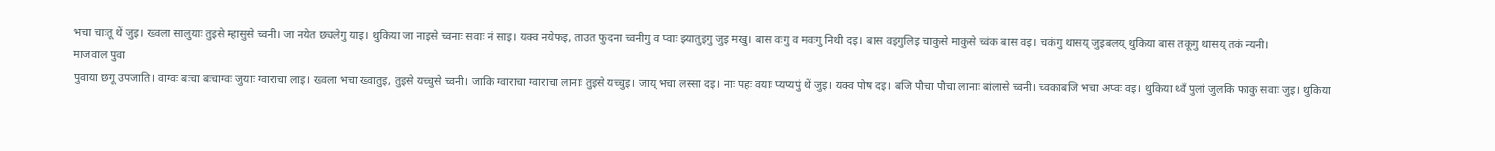भचा चाःतू थें जुइ। ख्वला सालुयाः तुइसे म्हासुसे च्वनी। जा नयेत छ्यलेगु याइ। थुकिया जा नाइसे च्वनाः सवाः नं साइ। यक्व नयेफइ, ताउत फुदना च्वनीगु व प्वाः झ्यातुइगु जुइ मखु। बास वःगु व मवःगु निथी दइ। बास वइगुलिइ चाकुसे माकुसे च्वंक बास वइ। चकंगु थासय् जुइबलय् थुकिया बास तकूगु थासय् तकं न्यनी।
माजवाल पुवा
पुवाया छगू उपजाति। वाग्वः बःचा बःचाग्वः जुयाः ग्वाराचा लाइ। ख्वला भचा ख्वातुइ, तुइसे यच्चुसे च्वनी। जाकि ग्वाराचा ग्वाराचा लानाः तुइसे यच्चुइ। जाय् भचा लस्सा दइ। नाः पहः वयाः प्यप्यपुं थें जुइ। यक्व पोष दइ। बजि पौचा पौचा लानाः बांलासे च्वनी। च्वकाबजि भचा अप्वः वइ। थुकिया थ्वँ पुलां जुलकि फाकु सवाः जुइ। थुकिया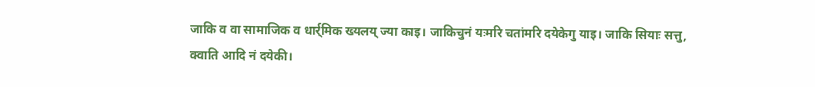जाकि व वा सामाजिक व धार्र्मिक ख्यलय् ज्या काइ। जाकिचुनं यःमरि चतांमरि दयेकेगु याइ। जाकि सियाः सत्तु, क्वाति आदि नं दयेकी।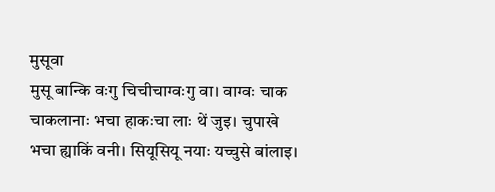मुसूवा
मुसू बान्कि वःगु चिचीचाग्वःगु वा। वाग्वः चाक चाकलानाः भचा हाकःचा लाः थें जुइ। चुपाखे भचा ह्याकिं वनी। सियूसियू नयाः यच्चुसे बांलाइ।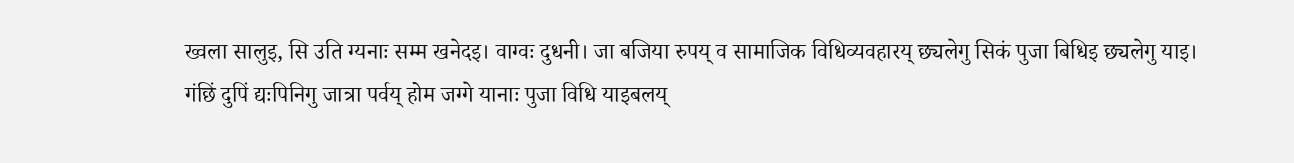ख्वला सालुइ, सि उति ग्यनाः सम्म खनेदइ। वाग्वः दुधनी। जा बजिया रुपय् व सामाजिक विधिव्यवहारय् छ्यलेगु सिकं पुजा बिधिइ छ्यलेगु याइ। गंछिं दुपिं द्यःपिनिगु जात्रा पर्वय् होम जग्गे यानाः पुजा विधि याइबलय्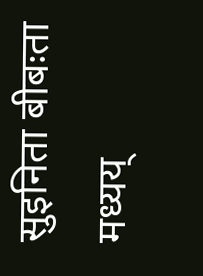सुइनिता बीबःता मध्यय्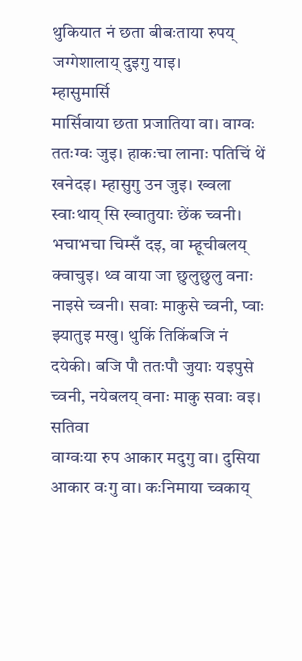थुकियात नं छता बीबःताया रुपय् जग्गेशालाय् दुइगु याइ।
म्हासुमार्सि
मार्सिवाया छता प्रजातिया वा। वाग्वः ततःग्वः जुइ। हाकःचा लानाः पतिचिं थें खनेदइ। म्हासुगु उन जुइ। ख्वला स्वाःथाय् सि ख्वातुयाः छेंक च्वनी। भचाभचा चिम्सँ दइ, वा म्हूचीबलय् क्वाचुइ। थ्व वाया जा छुलुछुलु वनाः नाइसे च्वनी। सवाः माकुसे च्वनी, प्वाः झ्यातुइ मखु। थुकिं तिकिंबजि नं दयेकी। बजि पौ ततःपौ जुयाः यइपुसे च्वनी, नयेबलय् वनाः माकु सवाः वइ।
सतिवा
वाग्वःया रुप आकार मदुगु वा। दुसिया आकार वःगु वा। कःनिमाया च्वकाय्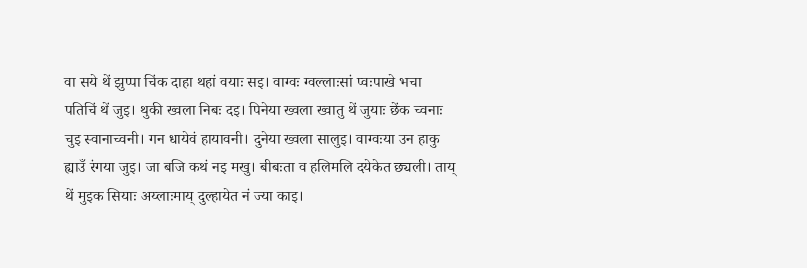वा सये थें झुप्पा चिंक दाहा थहां वयाः सइ। वाग्वः ग्वल्लाःसां प्वःपाखे भचा पतिचिं थें जुइ। थुकी ख्वला निबः दइ। पिनेया ख्वला ख्वातु थें जुयाः छेंक च्वनाः चुइ स्वानाच्वनी। गन धायेवं हायावनी। दुनेया ख्वला सालुइ। वाग्वःया उन हाकु ह्याउँ रंगया जुइ। जा बजि कथं नइ मखु। बीबःता व हलिमलि दयेकेत छ्यली। ताय् थें मुइक सियाः अय्लाःमाय् दुल्हायेत नं ज्या काइ।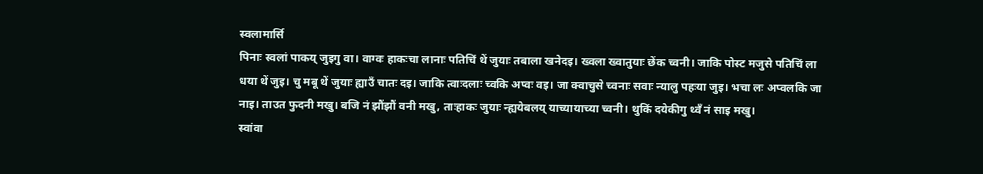स्वलामार्सि
पिनाः स्वलां पाकय् जुइगु वा। वाग्वः हाकःचा लानाः पतिचिं थें जुयाः तबाला खनेदइ। ख्वला ख्वातुयाः छेंक च्वनी। जाकि पोस्ट मजुसे पतिचिं ला धया थें जुइ। चु मबू थें जुयाः ह्याउँ चातः दइ। जाकि त्वाःदलाः च्वकि अप्वः वइ। जा क्वाचुसे च्वनाः सवाः न्यालु पहःया जुइ। भचा लः अप्वलकि जा नाइ। ताउत फुदनी मखु। बजि नं झौंझौं वनी मखु, ताःहाकः जुयाः न्ह्ययेबलय् याच्यायाच्या च्वनी। थुकिं दयेकीगु थ्वँ नं साइ मखु।
स्वांवा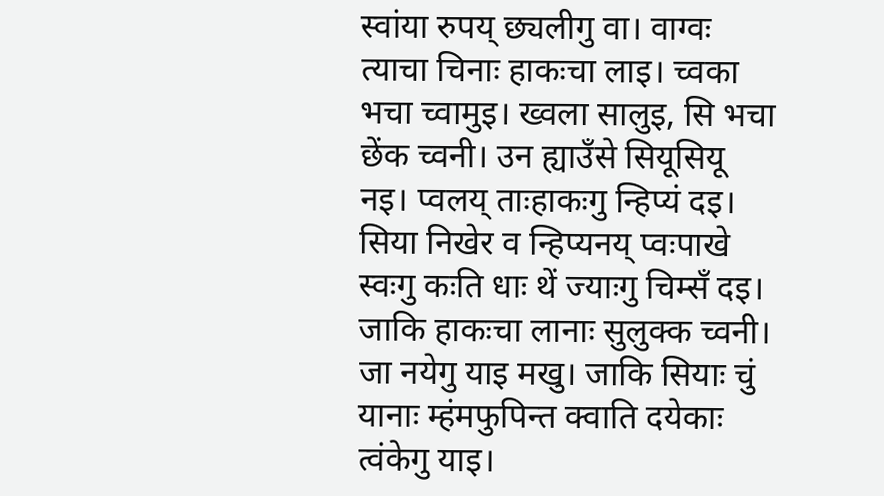स्वांया रुपय् छ्यलीगु वा। वाग्वः त्याचा चिनाः हाकःचा लाइ। च्वका भचा च्वामुइ। ख्वला सालुइ, सि भचा छेंक च्वनी। उन ह्याउँसे सियूसियू नइ। प्वलय् ताःहाकःगु न्हिप्यं दइ। सिया निखेर व न्हिप्यनय् प्वःपाखे स्वःगु कःति धाः थें ज्याःगु चिम्सँ दइ। जाकि हाकःचा लानाः सुलुक्क च्वनी। जा नयेगु याइ मखु। जाकि सियाः चुं यानाः म्हंमफुपिन्त क्वाति दयेकाः त्वंकेगु याइ।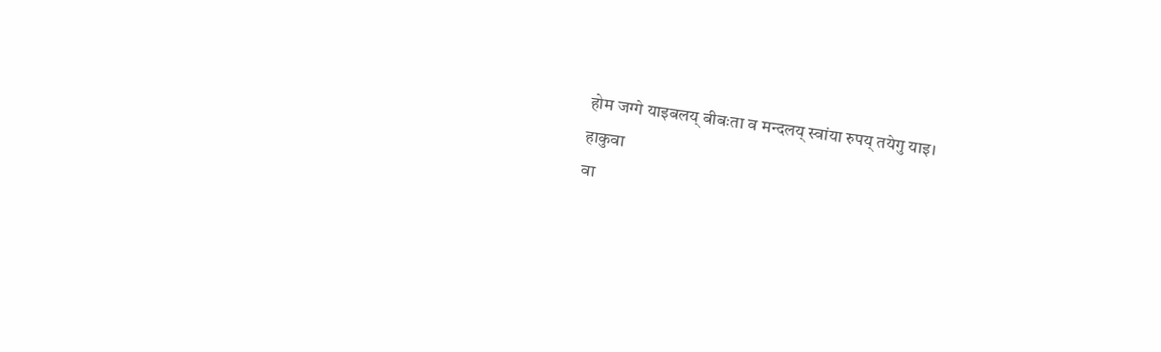होम जग्गे याइबलय् बीबःता व मन्दलय् स्वांया रुपय् तयेगु याइ।
हाकुवा
वा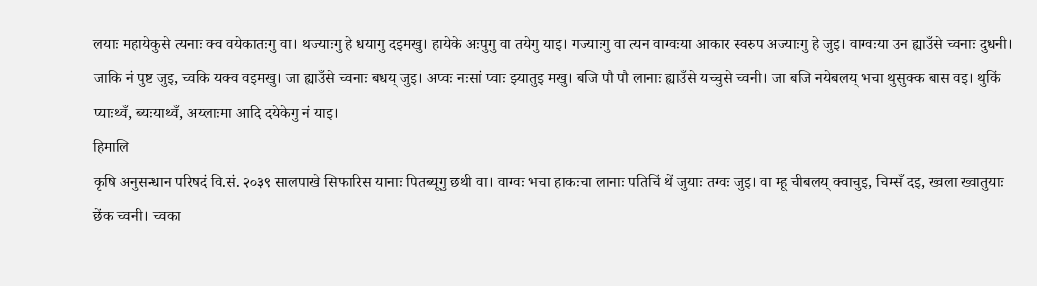लयाः महायेकुसे त्यनाः क्व वयेकातःगु वा। थज्याःगु हे धयागु दइमखु। हायेके अःपुगु वा तयेगु याइ। गज्याःगु वा त्यन वाग्वःया आकार स्वरुप अज्याःगु हे जुइ। वाग्वःया उन ह्याउँसे च्वनाः दुधनी। जाकि नं पुष्ट जुइ, च्वकि यक्व वइमखु। जा ह्याउँसे च्वनाः बधय् जुइ। अप्वः नःसां प्वाः झ्यातुइ मखु। बजि पौ पौ लानाः ह्याउँसे यच्चुसे च्वनी। जा बजि नयेबलय् भचा थुसुक्क बास वइ। थुकिं प्याःथ्वँ, ब्यःयाथ्वँ, अय्लाःमा आदि दयेकेगु नं याइ।
हिमालि
कृषि अनुसन्धान परिषदं वि.सं. २०३९ सालपाखे सिफारिस यानाः पितब्यूगु छथी वा। वाग्वः भचा हाकःचा लानाः पतिचिं थें जुयाः तग्वः जुइ। वा म्हू चीबलय् क्वाचुइ, चिम्सँ दइ, ख्वला ख्वातुयाः छेंक च्वनी। च्वका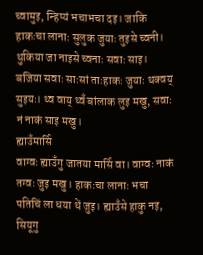च्वामुइ, न्हिप्यं भचाभचा दइ। जाकि हाकःचा लानाः सुलुक जुयाः तुइसे च्वनी। थुकिया जा नाइसे च्वनाः सवाः साइ। बजिया सवाः साःसां ताःहाकः जुयाः थक्वय् सुइयः। थ्व वाय् थ्वँ बांलाक लुइ मखु, सवाः नं नाकं साइ मखु।
ह्याउँमार्सि
वाग्वः ह्याउँगु जातया मार्सि वा। वाग्वः नाकं तग्वः जुइ मखु। हाकःचा लानाः भचा पतिचिं ला धया थें जुइ। ह्याउँसे हाकु नइ, सियूगु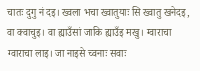चातः दुगु नं दइ। ख्वला भचा ख्वातुयाः सि ख्वातु खनेदइ, वा क्वाचुइ। वा ह्याउँसां जाकि ह्याउँइ मखु। ग्वाराचा ग्वाराचा लाइ। जा नाइसे च्वनाः सवाः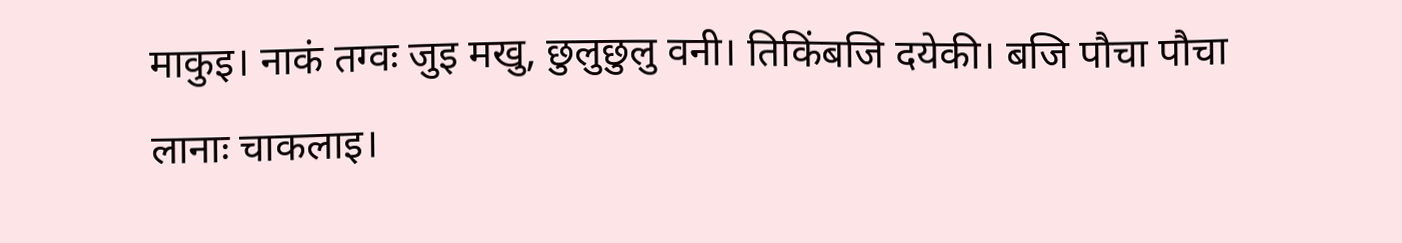माकुइ। नाकं तग्वः जुइ मखु, छुलुछुलु वनी। तिकिंबजि दयेकी। बजि पौचा पौचा लानाः चाकलाइ।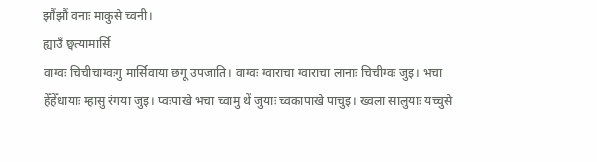झौंझौं वनाः माकुसे च्वनी।
ह्याउँ छ्वत्यामार्सि
वाग्वः चिचीचाग्वःगु मार्सिवाया छगू उपजाति। वाग्वः ग्वाराचा ग्वाराचा लानाः चिचीग्वः जुइ। भचा हेँहेँधायाः म्हासु रंगया जुइ। प्वःपाखे भचा च्वामु थें जुयाः च्वकापाखे पाचुइ। ख्वला सालुयाः यच्चुसे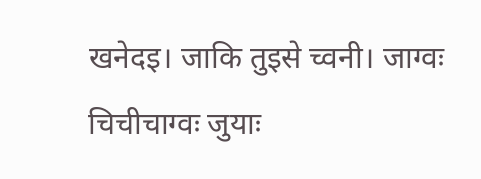खनेदइ। जाकि तुइसे च्वनी। जाग्वः चिचीचाग्वः जुयाः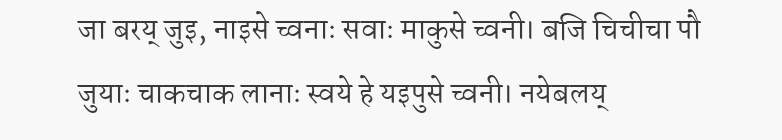जा बरय् जुइ, नाइसे च्वनाः सवाः माकुसे च्वनी। बजि चिचीचा पौ जुयाः चाकचाक लानाः स्वये हे यइपुसे च्वनी। नयेबलय्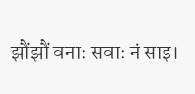झौंझौं वनाः सवाः नं साइ।